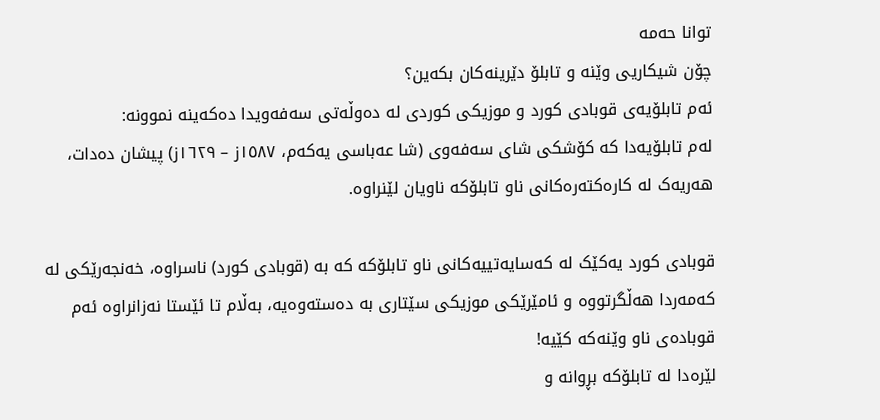توانا حەمە
چۆن شیکاریی وێنە و تابلۆ دێرینەکان بکەین؟
ئەم تابلۆیەی قوبادی کورد و موزیکی کوردی لە دەوڵەتی سەفەویدا دەکەینە نموونە:
لەم تابلۆیەدا کە کۆشکی شای سەفەوی (شا عەباسی یەکەم، ١٥٨٧ز – ١٦٢٩ز) پیشان دەدات، هەریەک لە کارەکتەرەکانی ناو تابلۆکە ناویان لێنراوە.

قوبادی کورد یەکێک لە کەسایەتییەکانی ناو تابلۆکە کە بە (قوبادی کورد) ناسراوە، خەنجەرێکی لە کەمەردا هەڵگرتووە و ئامێرێکی موزیکی سێتاری بە دەستەوەیە، بەڵام تا ئێستا نەزانراوە ئەم قوبادەی ناو وێنەکە کێیە!
لێرەدا لە تابلۆکە بڕوانە و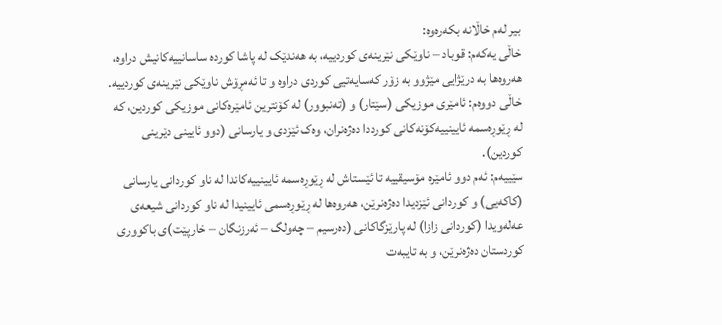بیر لەم خاڵانە بکەرەوە:
خاڵی یەکەم: قوباد – ناوێکی نێرینەی کوردییە، بە هەندێک لە پاشا کوردە ساسانییەکانیش دراوە، هەروەها بە درێژایی مێژوو بە زۆر کەسایەتیی کوردی دراوە و تا ئەمڕۆش ناوێکی نێرینەی کوردییە.
خاڵی دووەم: ئامێری موزیکی (سێتار) و (تەنبوور) لە کۆنترین ئامێرەکانی موزیکی کوردین، کە لە ڕێوڕەسمە ئایینییەکۆنەکانی کورددا دەژەنران، وەک ئێزدی و یارسانی (دوو ئایینی دێرینی کوردین).
سێییەم: ئەم دوو ئامێرە مۆسیقییە تا ئێستاش لە ڕێوڕەسمە ئایینییەکاندا لە ناو کوردانی یارسانی (کاکەیی) و کوردانی ئێزدیدا دەژەنرێن، هەروەها لە ڕێوڕەسمی ئایینیدا لە ناو کوردانی شیعەی عەلەویدا (کوردانی زازا) لە پارێزگاکانی (دەرسیم – چەولگ – ئەرزنگان – خارپێت)ی باکووری کوردستان دەژەنرێن، و بە تایبەت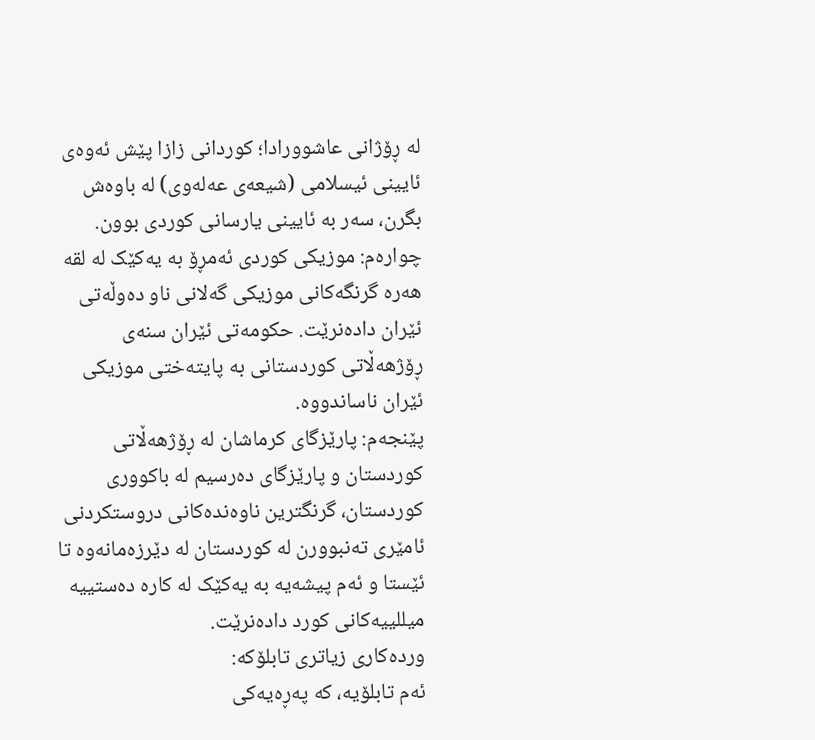لە ڕۆژانی عاشوورادا؛ کوردانی زازا پێش ئەوەی ئایینی ئیسلامی (شیعەی عەلەوی) لە باوەش بگرن، سەر بە ئایینی یارسانی کوردی بوون.
چوارەم: موزیکی کوردی ئەمڕۆ بە یەکێک لە لقە هەرە گرنگەکانی موزیکی گەلانی ناو دەوڵەتی ئێران دادەنرێت. حکومەتی ئێران سنەی ڕۆژهەڵاتی کوردستانی بە پایتەختی موزیکی ئێران ناساندووە.
پێنجەم: پارێزگای کرماشان لە ڕۆژهەڵاتی کوردستان و پارێزگای دەرسیم لە باکووری کوردستان، گرنگترین ناوەندەکانی دروستکردنی ئامێری تەنبوورن لە کوردستان لە دێرزەمانەوە تا ئێستا و ئەم پیشەیە بە یەکێک لە کارە دەستییە میللییەکانی کورد دادەنرێت.
وردەکاری زیاتری تابلۆکە:
ئەم تابلۆیە، کە پەڕەیەکی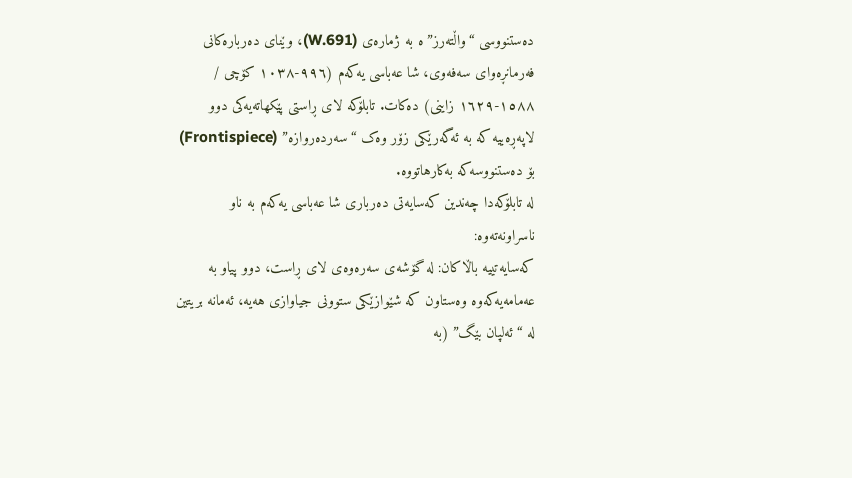دەستنووسی “واڵتەرز”ە بە ژمارەی (W.691)، وێنای دەربارەکانی فەرمانڕەوای سەفەوی، شا عەباسی یەکەم (٩٩٦-١٠٣٨ کۆچی / ١٥٨٨-١٦٢٩ زاینی) دەکات. تابلۆکە لای ڕاستی پێکهاتەیەکی دوو لاپەڕەییە کە بە ئەگەرێکی زۆر وەک “سەردەروازە” (Frontispiece) بۆ دەستنووسەکە بەکارهاتووە.
لە تابلۆکەدا چەندین کەسایەتی دەرباری شا عەباسی یەکەم بە ناو ناسراونەتەوە:
کەسایەتییە باڵاکان: لە گۆشەی سەرەوەی لای ڕاست، دوو پیاو بە عەمامەیەکەوە وەستاون کە شێوازێکی ستوونی جیاوازی هەیە، ئەمانە بریتین لە “ئەلپان بێگ” (بە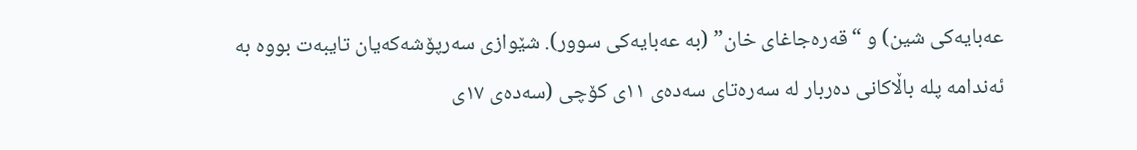عەبایەکی شین) و “قەرەجاغای خان” (بە عەبایەکی سوور). شێوازی سەرپۆشەکەیان تایبەت بووە بە ئەندامە پلە باڵاکانی دەربار لە سەرەتای سەدەی ١١ی کۆچی (سەدەی ١٧ی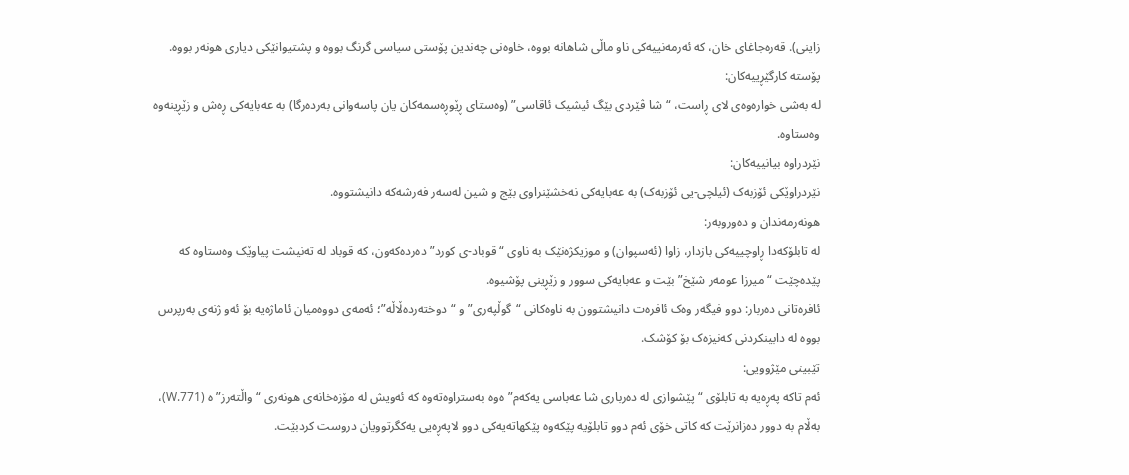زاینی). قەرەجاغای خان، کە ئەرمەنییەکی ناو ماڵی شاهانە بووە، خاوەنی چەندین پۆستی سیاسی گرنگ بووە و پشتیوانێکی دیاری هونەر بووە.
پۆستە کارگێڕییەکان:
لە بەشی خوارەوەی لای ڕاست، “شا ڤێردی بێگ ئیشیک ئاقاسی” (وەستای ڕێوڕەسمەکان یان پاسەوانی بەردەرگا) بە عەبایەکی ڕەش و زێڕینەوە وەستاوە.
نێردراوە بیانییەکان:
نێردراوێکی ئۆزبەک (ئیلچی-یی ئۆزبەک) بە عەبایەکی نەخشێنراوی بێج و شین لەسەر فەرشەکە دانیشتووە.
هونەرمەندان و دەوروبەر:
لە تابلۆکەدا ڕاوچییەکی بازدار، زاوا (ئەسپوان) و موزیکژەنێک بە ناوی “قوباد-ی کورد” دەردەکەون، کە قوباد لە تەنیشت پیاوێک وەستاوە کە پێدەچێت “میرزا عومەر شێخ” بێت و عەبایەکی سوور و زێڕینی پۆشیوە.
ئافرەتانی دەربار: دوو فیگەر وەک ئافرەت دانیشتوون بە ناوەکانی “گوڵپەری” و “دوختەردەڵاڵە”؛ ئەمەی دووەمیان ئاماژەیە بۆ ئەو ژنەی بەرپرس بووە لە دابینکردنی کەنیزەک بۆ کۆشک.
تێبینی مێژوویی:
ئەم تاکە پەڕەیە بە تابلۆی “پێشوازی لە دەرباری شا عەباسی یەکەم”ەوە بەستراوەتەوە کە ئەویش لە مۆزەخانەی هونەری “واڵتەرز”ە (W.771)، بەڵام بە دوور دەزانرێت کە کاتی خۆی ئەم دوو تابلۆیە پێکەوە پێکهاتەیەکی دوو لاپەڕەیی یەکگرتوویان دروست کردبێت.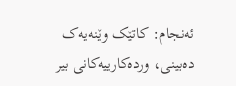ئەنجام: کاتێک وێنەیەک دەبینی، وردەکارییەکانی بیر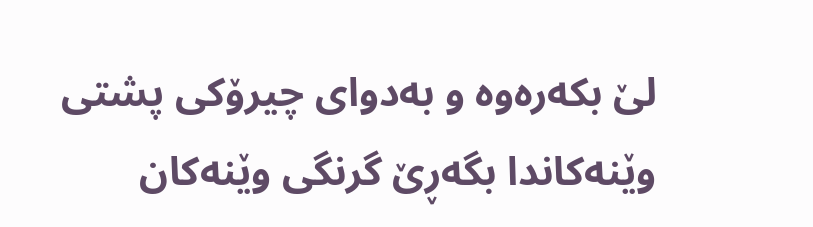لێ بکەرەوە و بەدوای چیرۆکی پشتی وێنەکاندا بگەڕێ گرنگی وێنەکان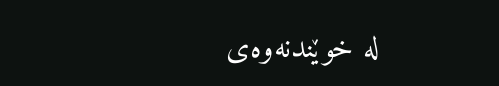لە خوێندنەوەی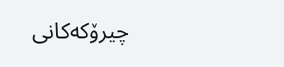چیرۆکەکانی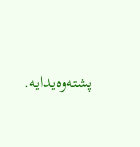پشتەوەیدایە.